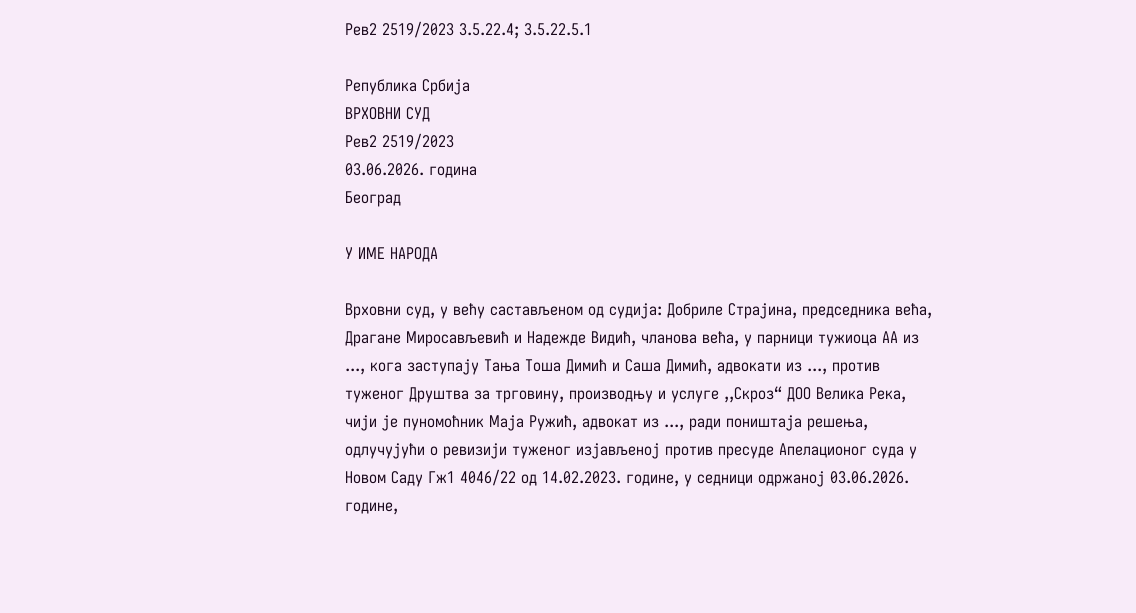Рев2 2519/2023 3.5.22.4; 3.5.22.5.1

Република Србија
ВРХОВНИ СУД
Рев2 2519/2023
03.06.2026. година
Београд

У ИМЕ НАРОДА

Врховни суд, у већу састављеном од судија: Добриле Страјина, председника већа, Драгане Миросављевић и Надежде Видић, чланова већа, у парници тужиоца АА из ..., кога заступају Тања Тоша Димић и Саша Димић, адвокати из ..., против туженог Друштва за трговину, производњу и услуге ,,Скроз“ ДОО Велика Река, чији је пуномоћник Маја Ружић, адвокат из ..., ради поништаја решења, одлучујући о ревизији туженог изјављеној против пресуде Апелационог суда у Новом Саду Гж1 4046/22 од 14.02.2023. године, у седници одржаној 03.06.2026. године,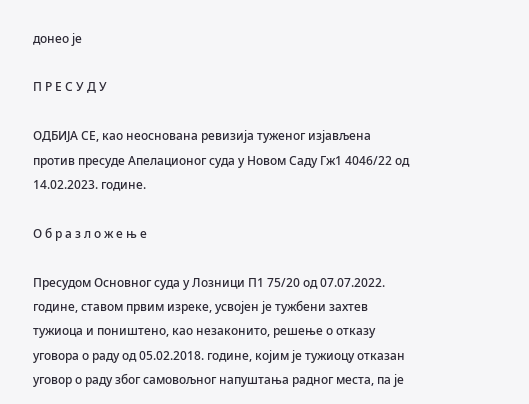донео је

П Р Е С У Д У

ОДБИЈА СЕ, као неоснована ревизија туженог изјављена против пресуде Апелационог суда у Новом Саду Гж1 4046/22 од 14.02.2023. године.

О б р а з л о ж е њ е

Пресудом Основног суда у Лозници П1 75/20 од 07.07.2022. године, ставом првим изреке, усвојен је тужбени захтев тужиоца и поништено, као незаконито, решење о отказу уговора о раду од 05.02.2018. године, којим је тужиоцу отказан уговор о раду због самовољног напуштања радног места, па је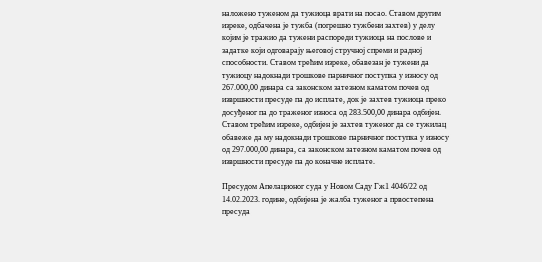наложено туженом да тужиоца врати на посао. Ставом другим изреке, одбачена је тужба (погрешно тужбени захтев) у делу којим је тражио да тужени распореди тужиоца на послове и задатке који одговарају његовој стручној спреми и радној способности. Ставом трећим изреке, обавезан је тужени да тужиоцу надокнади трошкове парничног поступка у износу од 267.000,00 динара са законском затезном каматом почев од извршности пресуде па до исплате, док је захтев тужиоца преко досуђеног па до траженог износа од 283.500,00 динара одбијен. Ставом трећим изреке, одбијен је захтев туженог да се тужилац обавеже да му надокнади трошкове парничног поступка у износу од 297.000,00 динара, са законском затезном каматом почев од извршности пресуде па до коначне исплате.

Пресудом Апелационог суда у Новом Саду Гж1 4046/22 од 14.02.2023. године, одбијена је жалба туженог а првостепена пресуда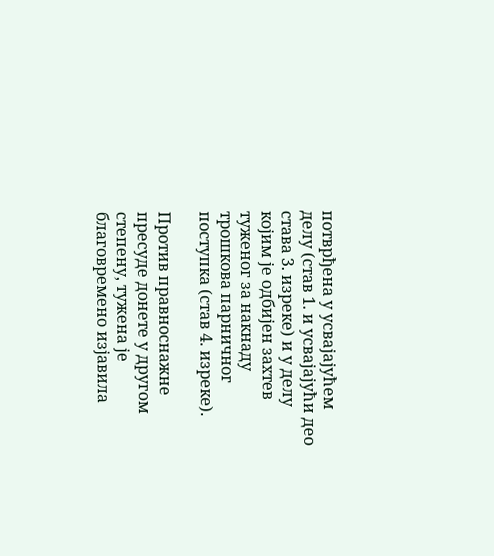потврђена у усвајајућем делу (став 1. и усвајајући део става 3. изреке) и у делу којим је одбијен захтев туженог за накнаду трошкова парничног поступка (став 4. изреке).

Против правноснажне пресуде донете у другом степену, тужена је благовремено изјавила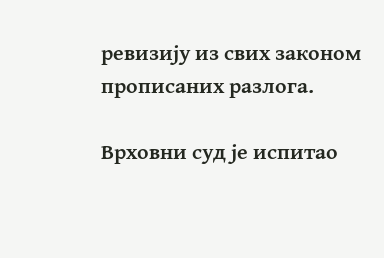ревизију из свих законом прописаних разлога.

Врховни суд је испитао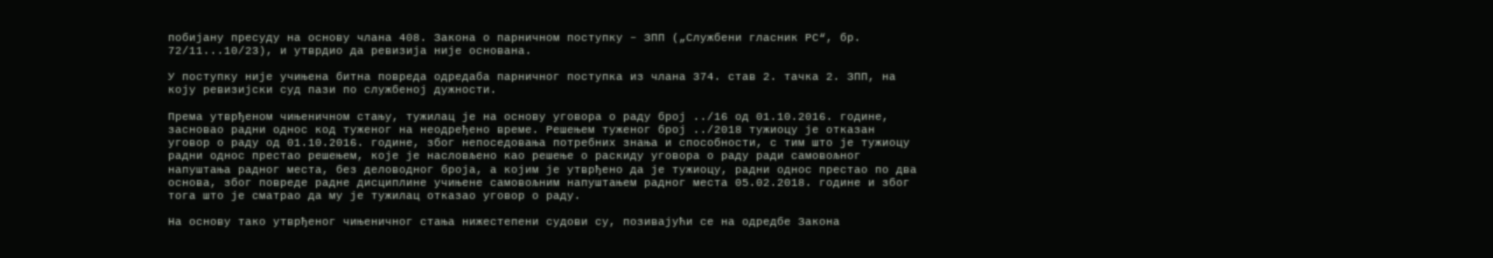побијану пресуду на основу члана 408. Закона о парничном поступку – ЗПП („Службени гласник РС“, бр. 72/11...10/23), и утврдио да ревизија није основана.

У поступку није учињена битна повреда одредаба парничног поступка из члана 374. став 2. тачка 2. ЗПП, на коју ревизијски суд пази по службеној дужности.

Према утврђеном чињеничном стању, тужилац је на основу уговора о раду број ../16 од 01.10.2016. године, засновао радни однос код туженог на неодређено време. Решењем туженог број ../2018 тужиоцу је отказан уговор о раду од 01.10.2016. године, због непоседовања потребних знања и способности, с тим што је тужиоцу радни однос престао решењем, које је насловљено као решење о раскиду уговора о раду ради самовољног напуштања радног места, без деловодног броја, а којим је утврђено да је тужиоцу, радни однос престао по два основа, због повреде радне дисциплине учињене самовољним напуштањем радног места 05.02.2018. године и због тога што је сматрао да му је тужилац отказао уговор о раду.

На основу тако утврђеног чињеничног стања нижестепени судови су, позивајући се на одредбе Закона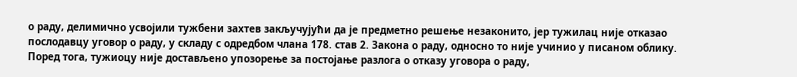о раду, делимично усвојили тужбени захтев закључујући да је предметно решење незаконито, јер тужилац није отказао послодавцу уговор о раду, у складу с одредбом члана 178. став 2. Закона о раду, односно то није учинио у писаном облику. Поред тога, тужиоцу није достављено упозорење за постојање разлога о отказу уговора о раду,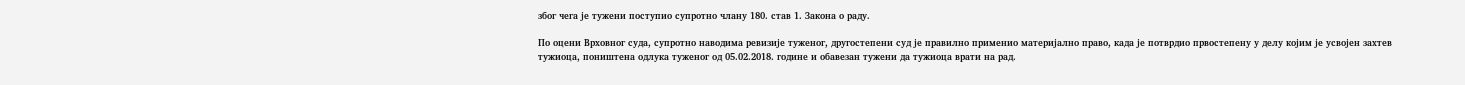због чега је тужени поступио супротно члану 180. став 1. Закона о раду.

По оцени Врховног суда, супротно наводима ревизије туженог, другостепени суд је правилно применио материјално право, када је потврдио првостепену у делу којим је усвојен захтев тужиоца, поништена одлука туженог од 05.02.2018. године и обавезан тужени да тужиоца врати на рад.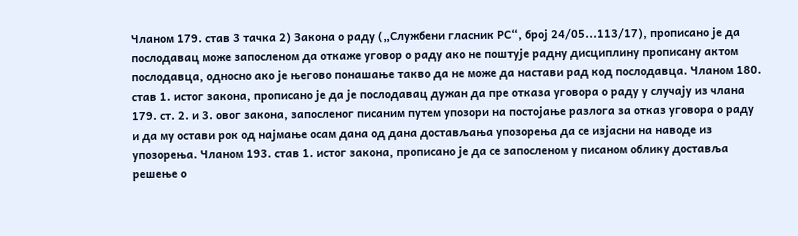Чланом 179. став 3 тачка 2) Закона о раду („Службени гласник РС“, број 24/05...113/17), прописано је да послодавац може запосленом да откаже уговор о раду ако не поштује радну дисциплину прописану актом послодавца, односно ако је његово понашање такво да не може да настави рад код послодавца. Чланом 180. став 1. истог закона, прописано је да је послодавац дужан да пре отказа уговора о раду у случају из члана 179. ст. 2. и 3. овог закона, запосленог писаним путем упозори на постојање разлога за отказ уговора о раду и да му остави рок од најмање осам дана од дана достављања упозорења да се изјасни на наводе из упозорења. Чланом 193. став 1. истог закона, прописано је да се запосленом у писаном облику доставља решење о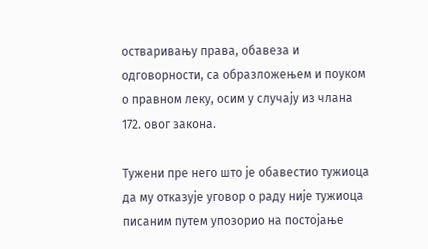остваривању права, обавеза и одговорности, са образложењем и поуком о правном леку, осим у случају из члана 172. овог закона.

Тужени пре него што је обавестио тужиоца да му отказује уговор о раду није тужиоца писаним путем упозорио на постојање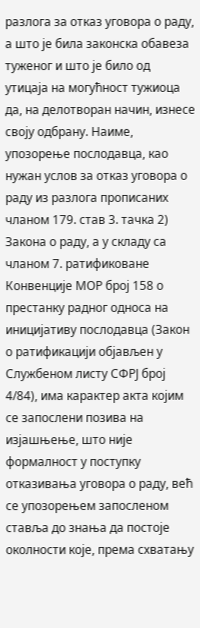разлога за отказ уговора о раду, а што је била законска обавеза туженог и што је било од утицаја на могућност тужиоца да, на делотворан начин, изнесе своју одбрану. Наиме, упозорење послодавца, као нужан услов за отказ уговора о раду из разлога прописаних чланом 179. став 3. тачка 2) Закона о раду, а у складу са чланом 7. ратификоване Конвенције МОР број 158 о престанку радног односа на иницијативу послодавца (Закон о ратификацији објављен у Службеном листу СФРЈ број 4/84), има карактер акта којим се запослени позива на изјашњење, што није формалност у поступку отказивања уговора о раду, већ се упозорењем запосленом ставља до знања да постоје околности које, према схватању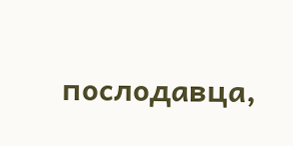послодавца,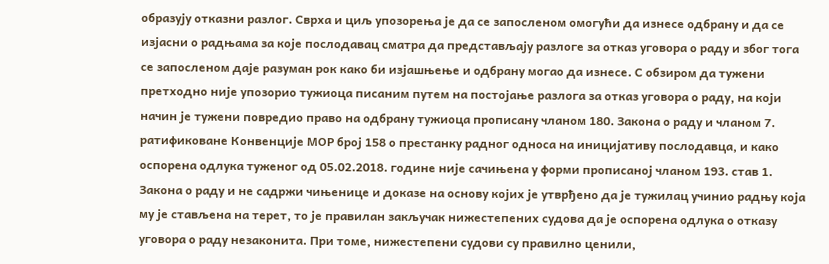образују отказни разлог. Сврха и циљ упозорења је да се запосленом омогући да изнесе одбрану и да се изјасни о радњама за које послодавац сматра да представљају разлоге за отказ уговора о раду и због тога се запосленом даје разуман рок како би изјашњење и одбрану могао да изнесе. С обзиром да тужени претходно није упозорио тужиоца писаним путем на постојање разлога за отказ уговора о раду, на који начин је тужени повредио право на одбрану тужиоца прописану чланом 180. Закона о раду и чланом 7. ратификоване Конвенције МОР број 158 о престанку радног односа на иницијативу послодавца, и како оспорена одлука туженог од 05.02.2018. године није сачињена у форми прописаној чланом 193. став 1. Закона о раду и не садржи чињенице и доказе на основу којих је утврђено да је тужилац учинио радњу која му је стављена на терет, то је правилан закључак нижестепених судова да је оспорена одлука о отказу уговора о раду незаконита. При томе, нижестепени судови су правилно ценили,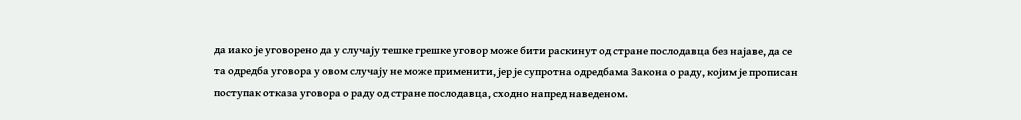да иако је уговорено да у случају тешке грешке уговор може бити раскинут од стране послодавца без најаве, да се та одредба уговора у овом случају не може применити, јер је супротна одредбама Закона о раду, којим је прописан поступак отказа уговора о раду од стране послодавца, сходно напред наведеном.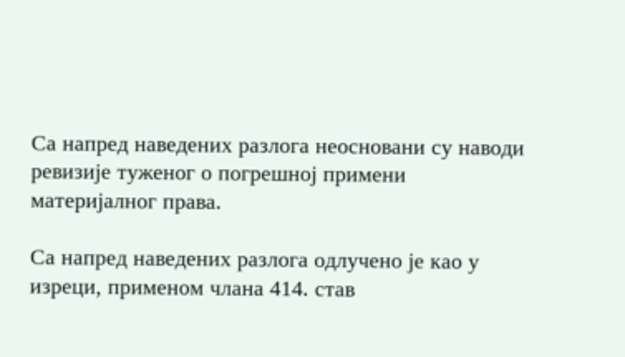Са напред наведених разлога неосновани су наводи ревизије туженог о погрешној примени материјалног права.

Са напред наведених разлога одлучено је као у изреци, применом члана 414. став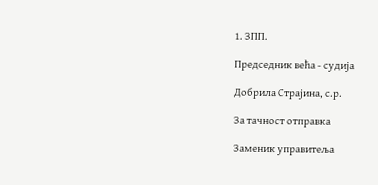1. ЗПП.

Председник већа - судија

Добрила Страјина, с.р.

За тачност отправка

Заменик управитеља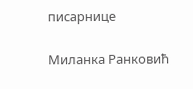писарнице

Миланка Ранковић